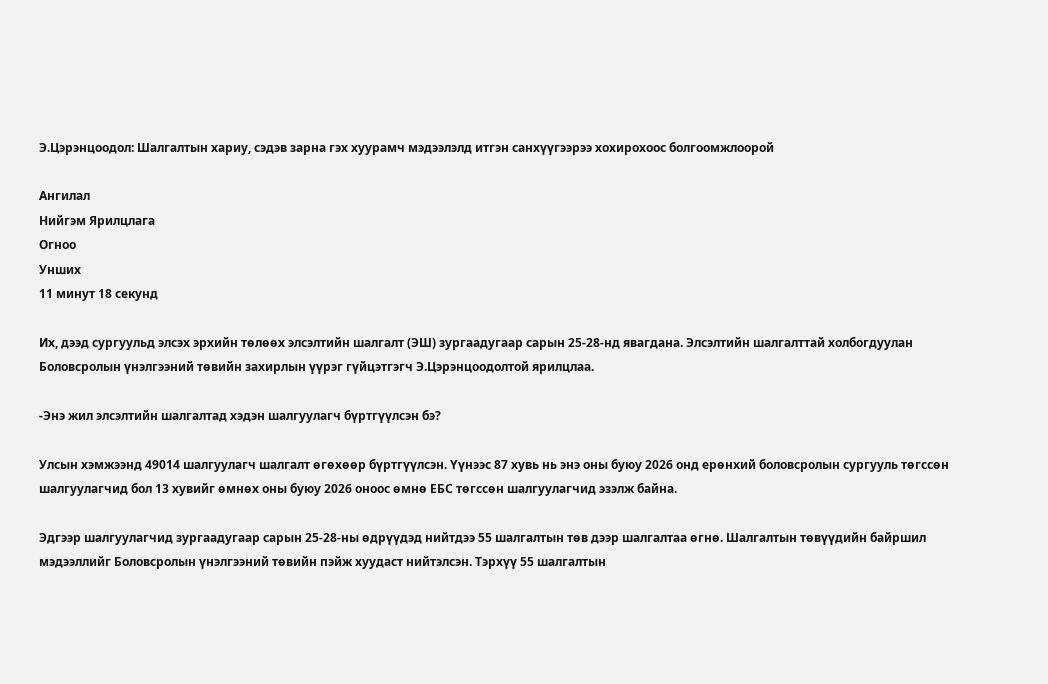Э.Цэрэнцоодол: Шалгалтын хариу, сэдэв зарна гэх хуурамч мэдээлэлд итгэн санхүүгээрээ хохирохоос болгоомжлоорой

Ангилал
Нийгэм Ярилцлага
Огноо
Унших
11 минут 18 секунд

Их, дээд сургуульд элсэх эрхийн төлөөх элсэлтийн шалгалт (ЭШ) зургаадугаар сарын 25-28-нд явагдана. Элсэлтийн шалгалттай холбогдуулан Боловсролын үнэлгээний төвийн захирлын үүрэг гүйцэтгэгч Э.Цэрэнцоодолтой ярилцлаа.

-Энэ жил элсэлтийн шалгалтад хэдэн шалгуулагч бүртгүүлсэн бэ?

Улсын хэмжээнд 49014 шалгуулагч шалгалт өгөхөөр бүртгүүлсэн. Үүнээс 87 хувь нь энэ оны буюу 2026 онд ерөнхий боловсролын сургууль төгссөн шалгуулагчид бол 13 хувийг өмнөх оны буюу 2026 оноос өмнө ЕБС төгссөн шалгуулагчид эзэлж байна.

Эдгээр шалгуулагчид зургаадугаар сарын 25-28-ны өдрүүдэд нийтдээ 55 шалгалтын төв дээр шалгалтаа өгнө. Шалгалтын төвүүдийн байршил мэдээллийг Боловсролын үнэлгээний төвийн пэйж хуудаст нийтэлсэн. Тэрхүү 55 шалгалтын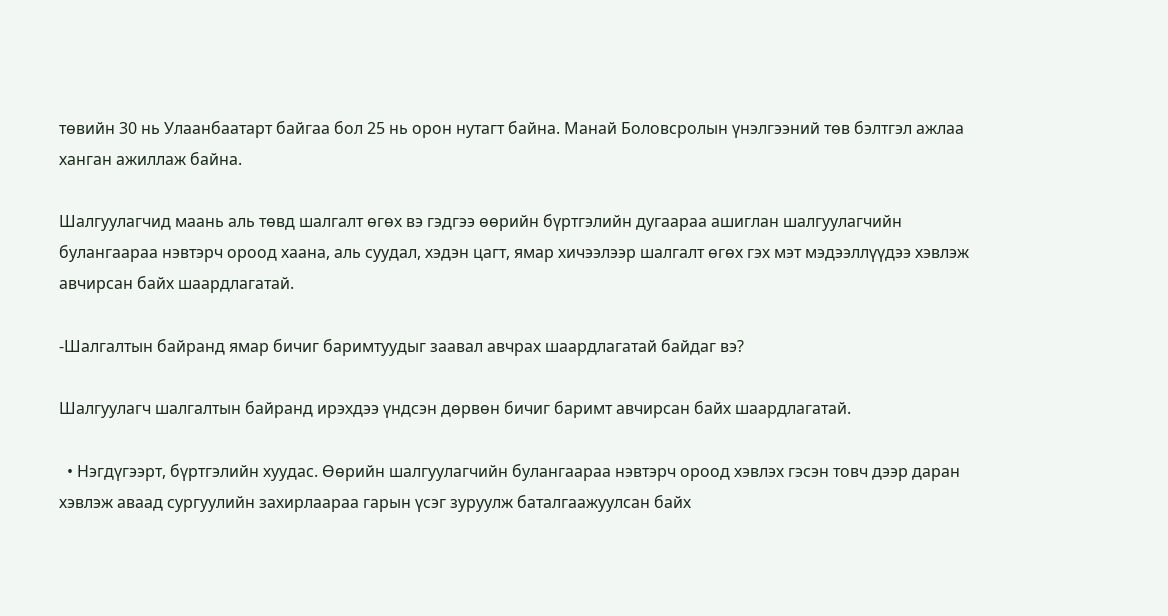төвийн 30 нь Улаанбаатарт байгаа бол 25 нь орон нутагт байна. Манай Боловсролын үнэлгээний төв бэлтгэл ажлаа ханган ажиллаж байна.

Шалгуулагчид маань аль төвд шалгалт өгөх вэ гэдгээ өөрийн бүртгэлийн дугаараа ашиглан шалгуулагчийн булангаараа нэвтэрч ороод хаана, аль суудал, хэдэн цагт, ямар хичээлээр шалгалт өгөх гэх мэт мэдээллүүдээ хэвлэж авчирсан байх шаардлагатай.

-Шалгалтын байранд ямар бичиг баримтуудыг заавал авчрах шаардлагатай байдаг вэ?

Шалгуулагч шалгалтын байранд ирэхдээ үндсэн дөрвөн бичиг баримт авчирсан байх шаардлагатай.

  • Нэгдүгээрт, бүртгэлийн хуудас. Өөрийн шалгуулагчийн булангаараа нэвтэрч ороод хэвлэх гэсэн товч дээр даран хэвлэж аваад сургуулийн захирлаараа гарын үсэг зуруулж баталгаажуулсан байх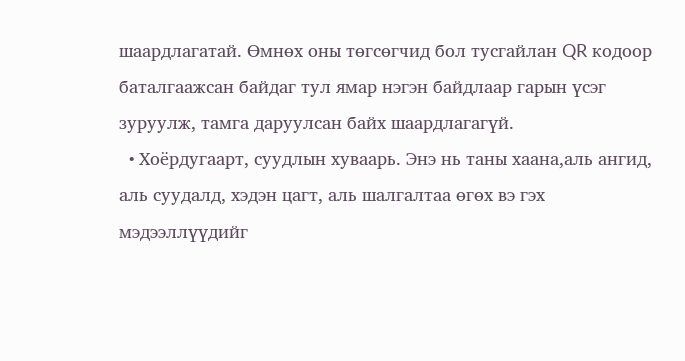шаардлагатай. Өмнөх оны төгсөгчид бол тусгайлан QR кодоор баталгаажсан байдаг тул ямар нэгэн байдлаар гарын үсэг зуруулж, тамга даруулсан байх шаардлагагүй.
  • Хоёрдугаарт, суудлын хуваарь. Энэ нь таны хаана,аль ангид, аль суудалд, хэдэн цагт, аль шалгалтаа өгөх вэ гэх мэдээллүүдийг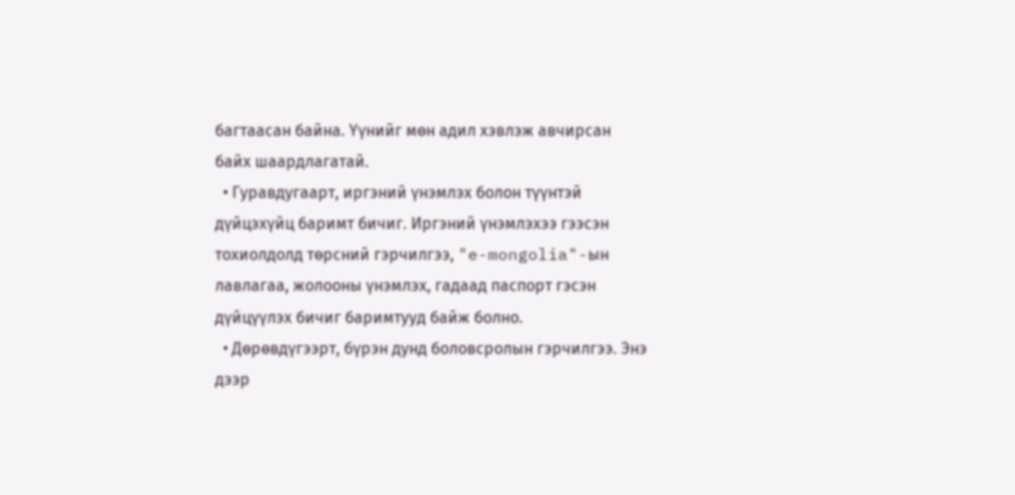багтаасан байна. Үүнийг мөн адил хэвлэж авчирсан байх шаардлагатай.
  • Гуравдугаарт, иргэний үнэмлэх болон түүнтэй дүйцэхүйц баримт бичиг. Иргэний үнэмлэхээ гээсэн тохиолдолд төрсний гэрчилгээ, "e-mongolia"-ын лавлагаа, жолооны үнэмлэх, гадаад паспорт гэсэн дүйцүүлэх бичиг баримтууд байж болно.
  • Дөрөвдүгээрт, бүрэн дунд боловсролын гэрчилгээ. Энэ дээр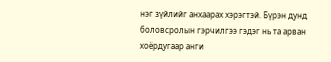нэг зүйлийг анхаарах хэрэгтэй. Бүрэн дунд боловсролын гэрчилгээ гэдэг нь та арван хоёрдугаар анги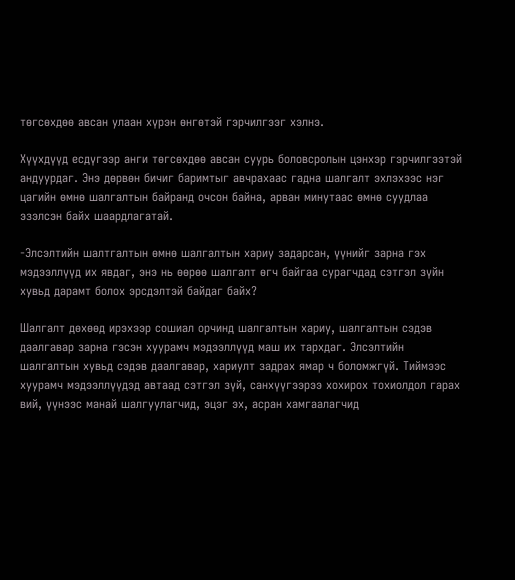төгсөхдөө авсан улаан хүрэн өнгөтэй гэрчилгээг хэлнэ.

Хүүхдүүд есдүгээр анги төгсөхдөө авсан суурь боловсролын цэнхэр гэрчилгээтэй андуурдаг. Энэ дөрвөн бичиг баримтыг авчрахаас гадна шалгалт эхлэхээс нэг цагийн өмнө шалгалтын байранд очсон байна, арван минутаас өмнө суудлаа эзэлсэн байх шаардлагатай.

-Элсэлтийн шалтгалтын өмнө шалгалтын хариу задарсан, үүнийг зарна гэх мэдээллүүд их явдаг, энэ нь өөрөө шалгалт өгч байгаа сурагчдад сэтгэл зүйн хувьд дарамт болох эрсдэлтэй байдаг байх?

Шалгалт дөхөөд ирэхээр сошиал орчинд шалгалтын хариу, шалгалтын сэдэв даалгавар зарна гэсэн хуурамч мэдээллүүд маш их тархдаг. Элсэлтийн шалгалтын хувьд сэдэв даалгавар, хариулт задрах ямар ч боломжгүй. Тиймээс хуурамч мэдээллүүдэд автаад сэтгэл зүй, санхүүгээрээ хохирох тохиолдол гарах вий, үүнээс манай шалгуулагчид, эцэг эх, асран хамгаалагчид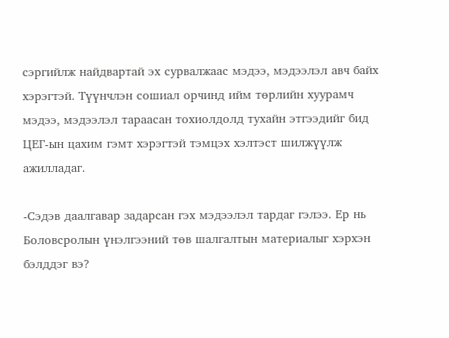сэргийлж найдвартай эх сурвалжаас мэдээ, мэдээлэл авч байх хэрэгтэй. Түүнчлэн сошиал орчинд ийм төрлийн хуурамч мэдээ, мэдээлэл тараасан тохиолдолд тухайн этгээдийг бид ЦЕГ-ын цахим гэмт хэрэгтэй тэмцэх хэлтэст шилжүүлж ажилладаг.

-Сэдэв даалгавар задарсан гэх мэдээлэл тардаг гэлээ. Ер нь Боловсролын үнэлгээний төв шалгалтын материалыг хэрхэн бэлддэг вэ?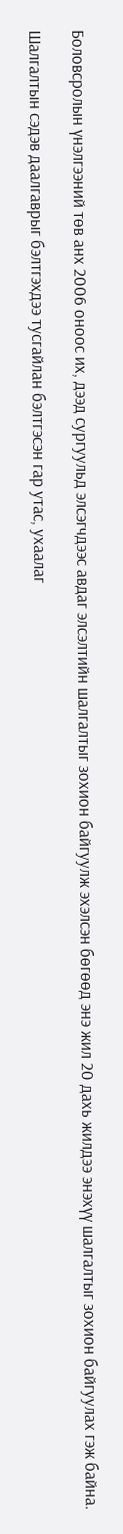Боловсролын үнэлгээний төв анх 2006 оноос их, дээд сургуульд элсэгчдээс авдаг элсэлтийн шалгалтыг зохион байгуулж эхэлсэн бөгөөд энэ жил 20 дахь жилдээ энэхүү шалгалтыг зохион байгуулах гэж байна.

Шалгалтын сэдэв даалгаврыг бэлтгэхдээ тусгайлан бэлтгэсэн гар утас, ухаалаг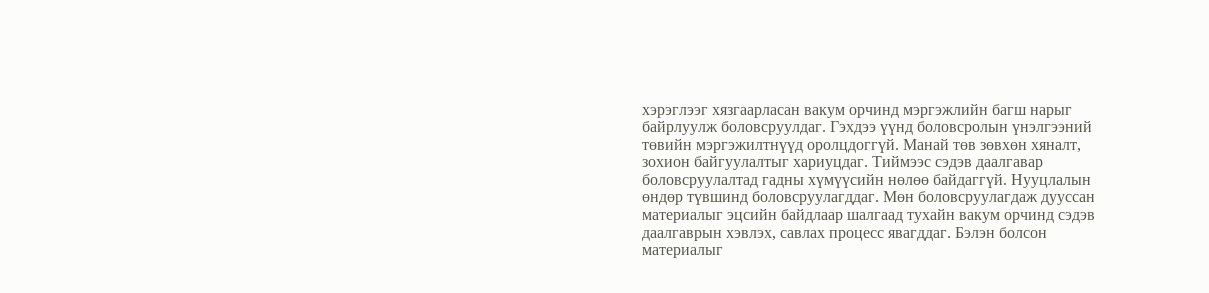хэрэглээг хязгаарласан вакум орчинд мэргэжлийн багш нарыг байрлуулж боловсруулдаг. Гэхдээ үүнд боловсролын үнэлгээний төвийн мэргэжилтнүүд оролцдоггүй. Манай төв зөвхөн хяналт, зохион байгуулалтыг хариуцдаг. Тиймээс сэдэв даалгавар боловсруулалтад гадны хүмүүсийн нөлөө байдаггүй. Нууцлалын өндөр түвшинд боловсруулагддаг. Мөн боловсруулагдаж дууссан материалыг эцсийн байдлаар шалгаад тухайн вакум орчинд сэдэв даалгаврын хэвлэх, савлах процесс явагддаг. Бэлэн болсон материалыг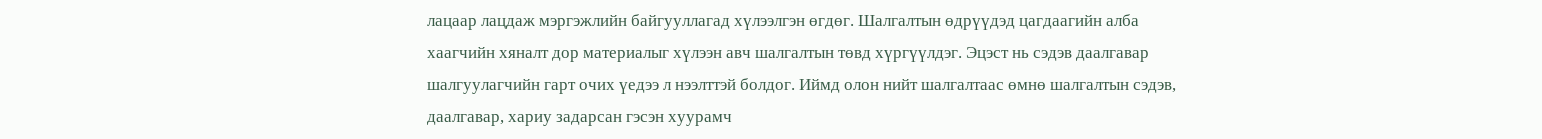лацаар лацдаж мэргэжлийн байгууллагад хүлээлгэн өгдөг. Шалгалтын өдрүүдэд цагдаагийн алба хаагчийн хяналт дор материалыг хүлээн авч шалгалтын төвд хүргүүлдэг. Эцэст нь сэдэв даалгавар шалгуулагчийн гарт очих үедээ л нээлттэй болдог. Иймд олон нийт шалгалтаас өмнө шалгалтын сэдэв, даалгавар, хариу задарсан гэсэн хуурамч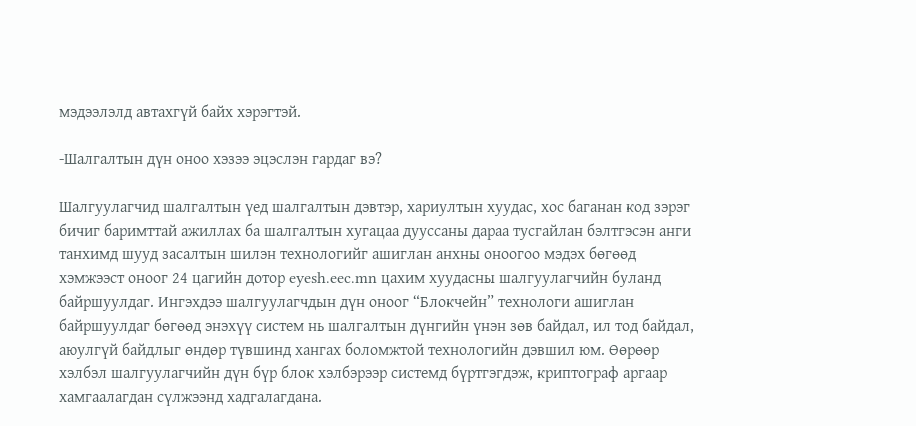мэдээлэлд автахгүй байх хэрэгтэй.

-Шалгалтын дүн оноо хэзээ эцэслэн гардаг вэ?

Шалгуулагчид шалгалтын үед шалгалтын дэвтэр, хариултын хуудас, хос баганан код зэрэг бичиг баримттай ажиллах ба шалгалтын хугацаа дууссаны дараа тусгайлан бэлтгэсэн анги танхимд шууд засалтын шилэн технологийг ашиглан анхны оноогоо мэдэх бөгөөд хэмжээст оноог 24 цагийн дотор eyesh.eec.mn цахим хуудасны шалгуулагчийн буланд байршуулдаг. Ингэхдээ шалгуулагчдын дүн оноог “Блокчейн” технологи ашиглан байршуулдаг бөгөөд энэхүү систем нь шалгалтын дүнгийн үнэн зөв байдал, ил тод байдал, аюулгүй байдлыг өндөр түвшинд хангах боломжтой технологийн дэвшил юм. Өөрөөр хэлбэл шалгуулагчийн дүн бүр блок хэлбэрээр системд бүртгэгдэж, криптограф аргаар хамгаалагдан сүлжээнд хадгалагдана.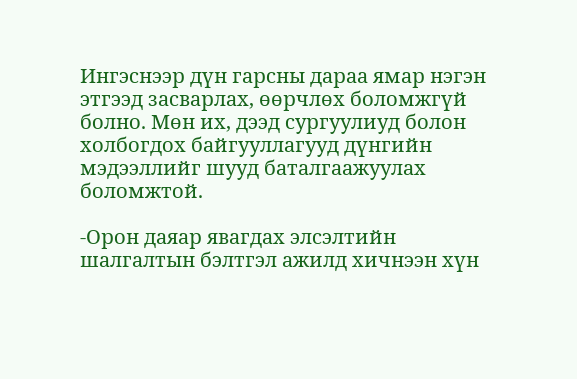Ингэснээр дүн гарсны дараа ямар нэгэн этгээд засварлах, өөрчлөх боломжгүй болно. Мөн их, дээд сургуулиуд болон холбогдох байгууллагууд дүнгийн мэдээллийг шууд баталгаажуулах боломжтой.

-Орон даяар явагдах элсэлтийн шалгалтын бэлтгэл ажилд хичнээн хүн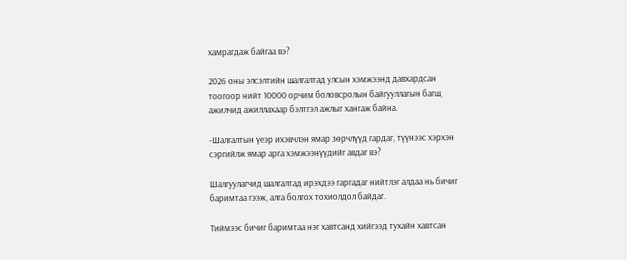хамрагдаж байгаа вэ?

2026 оны элсэлтийн шалгалтад улсын хэмжээнд давхардсан тоогоор нийт 10000 орчим боловсролын байгууллагын багш, ажилчид ажиллахаар бэлтгэл ажлыг хангаж байна.

-Шалгалтын үеэр ихэвчлэн ямар зөрчлүүд гардаг, түүнээс хэрхэн сэргийлж ямар арга хэмжээнүүдийг авдаг вэ?

Шалгуулагчид шалгалтад ирэхдээ гаргадаг нийтлэг алдаа нь бичиг баримтаа гээж, алга болгох тохиолдол байдаг.

Тиймээс бичиг баримтаа нэг хавтсанд хийгээд тухайн хавтсан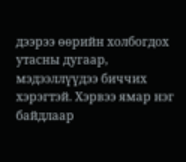дээрээ өөрийн холбогдох утасны дугаар, мэдээллүүдээ биччих хэрэгтэй. Хэрвээ ямар нэг байдлаар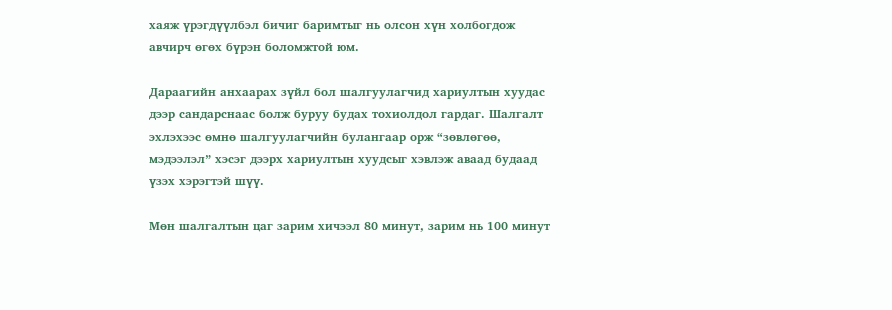хаяж үрэгдүүлбэл бичиг баримтыг нь олсон хүн холбогдож авчирч өгөх бүрэн боломжтой юм.

Дараагийн анхаарах зүйл бол шалгуулагчид хариултын хуудас дээр сандарснаас болж буруу будах тохиолдол гардаг. Шалгалт эхлэхээс өмнө шалгуулагчийн булангаар орж “зөвлөгөө, мэдээлэл” хэсэг дээрх хариултын хуудсыг хэвлэж аваад будаад үзэх хэрэгтэй шүү.

Мөн шалгалтын цаг зарим хичээл 80 минут, зарим нь 100 минут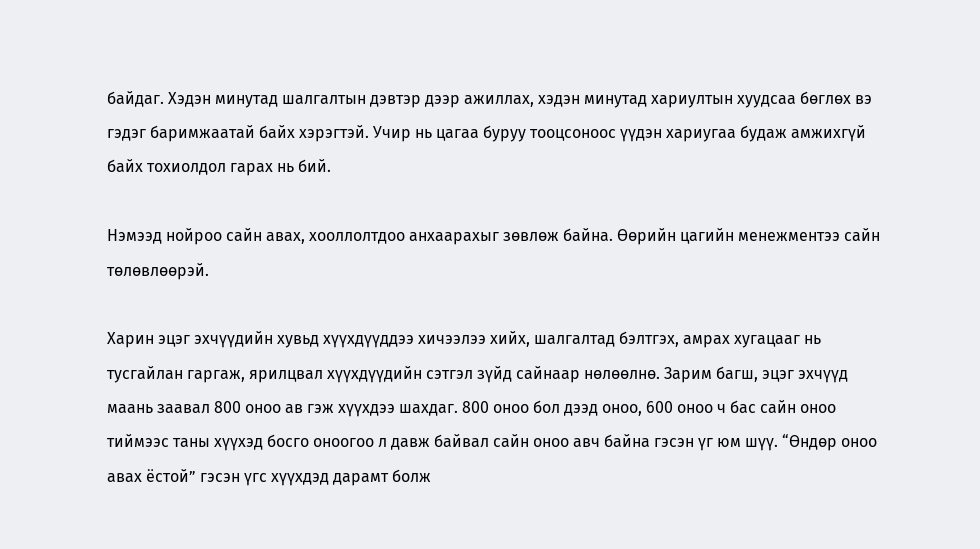байдаг. Хэдэн минутад шалгалтын дэвтэр дээр ажиллах, хэдэн минутад хариултын хуудсаа бөглөх вэ гэдэг баримжаатай байх хэрэгтэй. Учир нь цагаа буруу тооцсоноос үүдэн хариугаа будаж амжихгүй байх тохиолдол гарах нь бий.

Нэмээд нойроо сайн авах, хооллолтдоо анхаарахыг зөвлөж байна. Өөрийн цагийн менежментээ сайн төлөвлөөрэй.

Харин эцэг эхчүүдийн хувьд хүүхдүүддээ хичээлээ хийх, шалгалтад бэлтгэх, амрах хугацааг нь тусгайлан гаргаж, ярилцвал хүүхдүүдийн сэтгэл зүйд сайнаар нөлөөлнө. Зарим багш, эцэг эхчүүд маань заавал 800 оноо ав гэж хүүхдээ шахдаг. 800 оноо бол дээд оноо, 600 оноо ч бас сайн оноо тиймээс таны хүүхэд босго оноогоо л давж байвал сайн оноо авч байна гэсэн үг юм шүү. “Өндөр оноо авах ёстой” гэсэн үгс хүүхдэд дарамт болж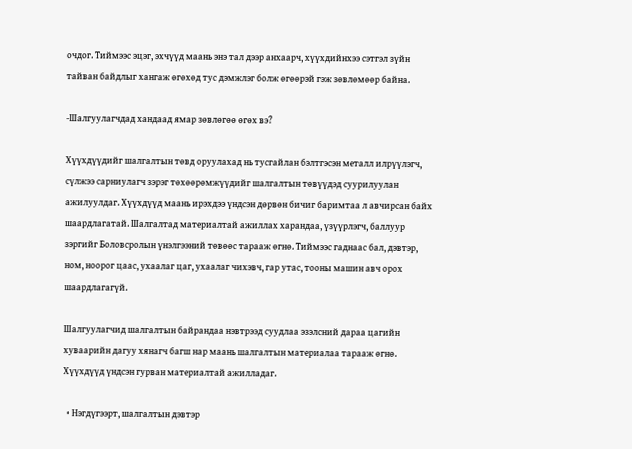очдог. Тиймээс эцэг, эхчүүд маань энэ тал дээр анхаарч, хүүхдийнхээ сэтгэл зүйн тайван байдлыг хангаж өгөхөд тус дэмжлэг болж өгөөрэй гэж зөвлөмөөр байна.

-Шалгуулагчдад хандаад ямар зөвлөгөө өгөх вэ?

Хүүхдүүдийг шалгалтын төвд оруулахад нь тусгайлан бэлтгэсэн металл илрүүлэгч, сүлжээ сарниулагч зэрэг төхөөрөмжүүдийг шалгалтын төвүүдэд суурилуулан ажилуулдаг. Хүүхдүүд маань ирэхдээ үндсэн дөрвөн бичиг баримтаа л авчирсан байх шаардлагатай. Шалгалтад материалтай ажиллах харандаа, үзүүрлэгч, баллуур зэргийг Боловсролын үнэлгээний төвөөс тарааж өгнө. Тиймээс гаднаас бал, дэвтэр, ном, ноорог цаас, ухаалаг цаг, ухаалаг чихэвч, гар утас, тооны машин авч орох шаардлагагүй.

Шалгуулагчид шалгалтын байрандаа нэвтрээд суудлаа эзэлсний дараа цагийн хуваарийн дагуу хянагч багш нар маань шалгалтын материалаа тарааж өгнө. Хүүхдүүд үндсэн гурван материалтай ажилладаг.

  • Нэгдүгээрт, шалгалтын дэвтэр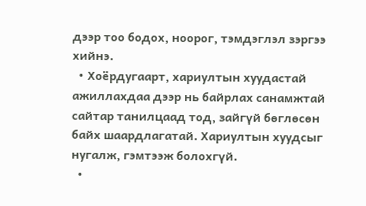дээр тоо бодох, ноорог, тэмдэглэл зэргээ хийнэ.
  • Хоёрдугаарт, хариултын хуудастай ажиллахдаа дээр нь байрлах санамжтай сайтар танилцаад тод, зайгүй бөглөсөн байх шаардлагатай. Хариултын хуудсыг нугалж, гэмтээж болохгүй.
  •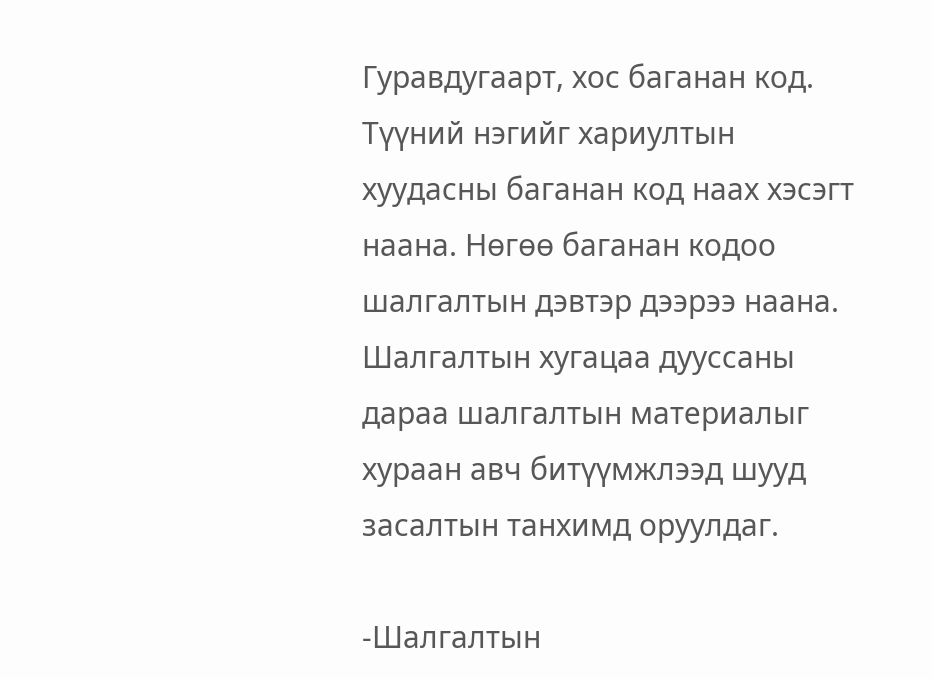Гуравдугаарт, хос баганан код. Түүний нэгийг хариултын хуудасны баганан код наах хэсэгт наана. Нөгөө баганан кодоо шалгалтын дэвтэр дээрээ наана. Шалгалтын хугацаа дууссаны дараа шалгалтын материалыг хураан авч битүүмжлээд шууд засалтын танхимд оруулдаг.

-Шалгалтын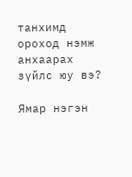танхимд ороход нэмж анхаарах зүйлс юу вэ?

Ямар нэгэн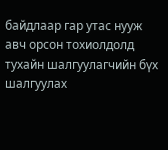байдлаар гар утас нууж авч орсон тохиолдолд тухайн шалгуулагчийн бүх шалгуулах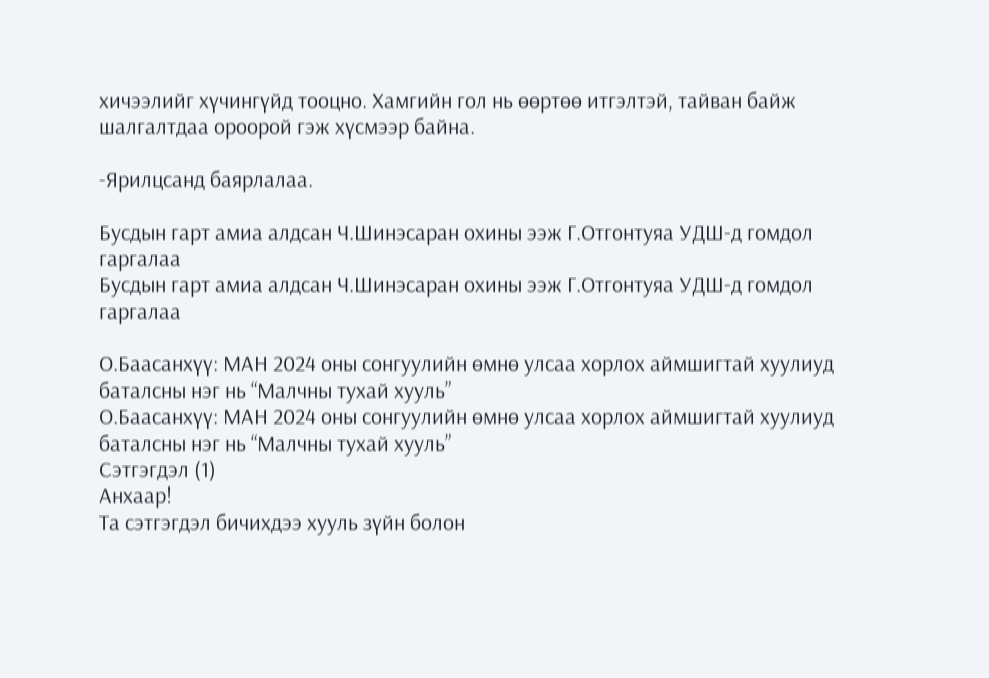хичээлийг хүчингүйд тооцно. Хамгийн гол нь өөртөө итгэлтэй, тайван байж шалгалтдаа ороорой гэж хүсмээр байна.

-Ярилцсанд баярлалаа.

Бусдын гарт амиа алдсан Ч.Шинэсаран охины ээж Г.Отгонтуяа УДШ-д гомдол гаргалаа
Бусдын гарт амиа алдсан Ч.Шинэсаран охины ээж Г.Отгонтуяа УДШ-д гомдол гаргалаа

О.Баасанхүү: МАН 2024 оны сонгуулийн өмнө улсаа хорлох аймшигтай хуулиуд баталсны нэг нь “Малчны тухай хууль”
О.Баасанхүү: МАН 2024 оны сонгуулийн өмнө улсаа хорлох аймшигтай хуулиуд баталсны нэг нь “Малчны тухай хууль”
Сэтгэгдэл (1)
Анхаар!
Та сэтгэгдэл бичихдээ хууль зүйн болон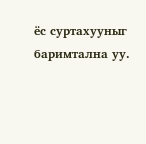ёс суртахууныг баримтална уу.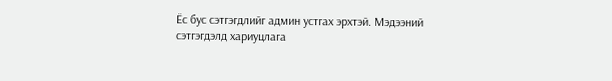Ёс бус сэтгэгдлийг админ устгах эрхтэй. Мэдээний сэтгэгдэлд хариуцлага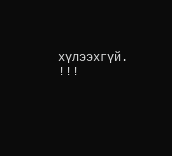хүлээхгүй. !!!